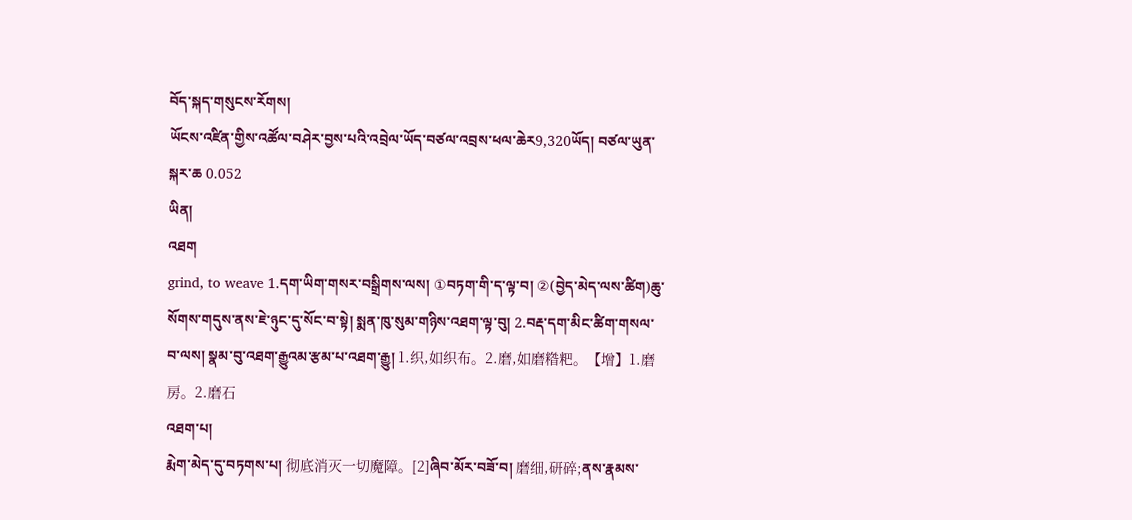བོད་སྐད་གསུངས་རོགས།
ཡོངས་འཛིན་གྱིས་འཚོལ་བཤེར་བྱས་པའི་འབྲེལ་ཡོད་བཙལ་འབྲས་ཕལ་ཆེར9,320ཡོད། བཙལ་ཡུན་སྐར་ཆ 0.052
ཡིན།
འཐག
grind, to weave 1.དག་ཡིག་གསར་བསྒྲིགས་ལས། ①བཏག་གི་ད་ལྟ་བ། ②(བྱེད་མེད་ལས་ཚིག)ཆུ་སོགས་གདུས་ནས་ཇེ་ཉུང་དུ་སོང་བ་སྟེ། སྨན་ཁུ་སུམ་གཉིས་འཐག་ལྟ་བུ། 2.བརྡ་དག་མིང་ཚིག་གསལ་བ་ལས། སྣམ་བུ་འཐག་རྒྱུའམ་རྩམ་པ་འཐག་རྒྱུ། 1.织,如织布。2.磨,如磨糌粑。【增】1.磨房。2.磨石
འཐག་པ།
རྨེག་མེད་དུ་བཏགས་པ། 彻底消灭一切魔障。[2]ཞིབ་མོར་བཟོ་བ། 磨细,研碎;ནས་རྣམས་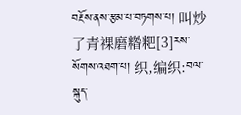བརྔོས་ནས་རྩམ་པ་བཏགས་པ། 叫炒了青裸磨糌粑[3]རས་སོགས་འཐག་པ། 织,编织:བལ་སྐུད་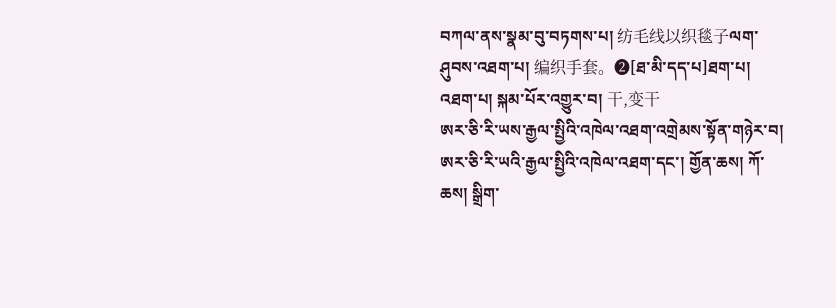བཀལ་ནས་སྣམ་བུ་བཏགས་པ། 纺毛线以织毯子ལག་ཤུབས་འཐག་པ། 编织手套。❷[ཐ་མི་དད་པ]ཐག་པ། འཐག་པ། སྐམ་པོར་འགྱུར་བ། 干,变干
ཨར་ཅི་རི་ཡས་རྒྱལ་སྤྱིའི་འཁེལ་འཐག་འགྲེམས་སྟོན་གཉེར་བ།
ཨར་ཅི་རི་ཡའི་རྒྱལ་སྤྱིའི་འཁེལ་འཐག་དང་། གྱོན་ཆས། ཀོ་ཆས། སྒྲིག་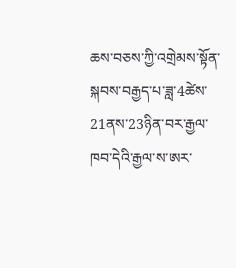ཆས་བཅས་ཀྱི་འགྲེམས་སྟོན་སྐབས་བརྒྱད་པ་ཟླ་4ཚེས་21ནས་23ཉིན་བར་རྒྱལ་ཁབ་དེའི་རྒྱལ་ས་ཨར་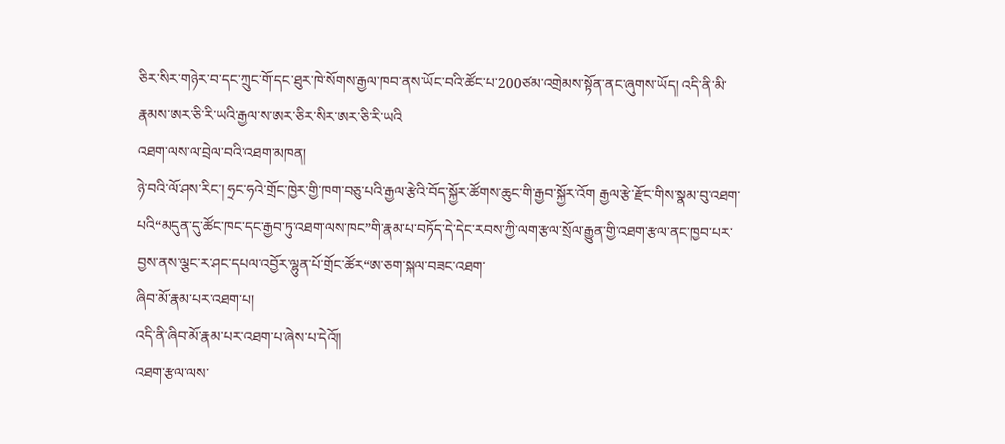ཅིར་སིར་གཉེར་བ་དང་ཀྲུང་གོ་དང་ཐུར་ཁེ་སོགས་རྒྱལ་ཁབ་ནས་ཡོང་བའི་ཚོང་པ་200ཙམ་འགྲེམས་སྟོན་ནང་ཞུགས་ཡོད། འདི་ནི་མི་རྣམས་ཨར་ཅི་རི་ཡའི་རྒྱལ་ས་ཨར་ཅིར་སིར་ཨར་ཅི་རི་ཡའི
འཐག་ལས་ལ་བྲེལ་བའི་འཐག་མཁན།
ཉེ་བའི་ལོ་ཤས་རིང་། ཧྲང་ཧའེ་གྲོང་ཁྱེར་གྱི་ཁག་བཅུ་པའི་རྒྱལ་རྩེའི་བོད་སྐྱོར་ཚོགས་ཆུང་གི་རྒྱབ་སྐྱོར་འོག རྒྱལ་རྩེ་རྫོང་གིས་སྣམ་བུ་འཐག་པའི“མདུན་དུ་ཚོང་ཁང་དང་རྒྱབ་ཏུ་འཐག་ལས་ཁང”གི་རྣམ་པ་བཏོད་དེ་དེང་རབས་ཀྱི་ལག་རྩལ་སྲོལ་རྒྱུན་གྱི་འཐག་རྩལ་ནང་ཁྱབ་པར་བྱས་ནས་ལྕང་ར་ཤང་དཔལ་འབྱོར་ལྷུན་པོ་གྲོང་ཚོར“ཨ་ཅག་སྐལ་བཟང་འཐག་
ཞིབ་མོ་རྣམ་པར་འཐག་པ།
འདི་ནི་ཞིབ་མོ་རྣམ་པར་འཐག་པ་ཞེས་པ་དེའོ༎
འཐག་རྩལ་ལས་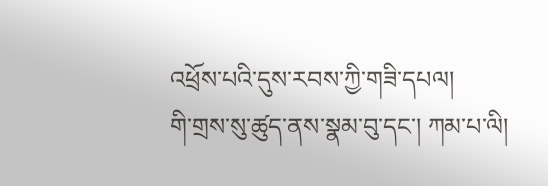འཕྲོས་པའི་དུས་རབས་ཀྱི་གཟི་དཔལ།
གི་གྲས་སུ་ཚུད་ནས་སྣམ་བུ་དང་། ཀམ་པ་ལི།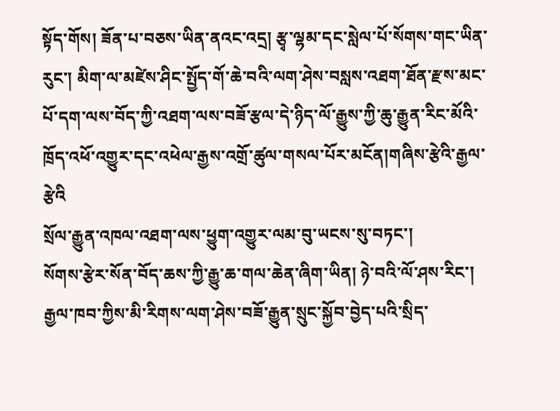སྟོད་གོས། ཟོན་པ་བཅས་ཡིན་ནའང་འདྲ། རྩྭ་ལྷམ་དང་སླེལ་པོ་སོགས་གང་ཡིན་རུང་། མིག་ལ་མཛེས་ཤིང་སྤྱོད་གོ་ཆེ་བའི་ལག་ཤེས་བསླས་འཐག་ཐོན་རྫས་མང་པོ་དག་ལས་བོད་ཀྱི་འཐག་ལས་བཟོ་རྩལ་དེ་ཉིད་ལོ་རྒྱུས་ཀྱི་ཆུ་རྒྱུན་རིང་མོའི་ཁྲོད་འཕོ་འགྱུར་དང་འཕེལ་རྒྱས་འགྲོ་ཚུལ་གསལ་པོར་མངོན།གཞིས་རྩེའི་རྒྱལ་རྩེའི
སྲོལ་རྒྱུན་འཁལ་འཐག་ལས་ཕྱུག་འགྱུར་ལམ་བུ་ཡངས་སུ་བཏང་།
སོགས་རྩེར་སོན་བོད་ཆས་ཀྱི་རྒྱུ་ཆ་གལ་ཆེན་ཞིག་ཡིན། ཉེ་བའི་ལོ་ཤས་རིང་། རྒྱལ་ཁབ་ཀྱིས་མི་རིགས་ལག་ཤེས་བཟོ་རྒྱུན་སྲུང་སྐྱོབ་བྱེད་པའི་སྲིད་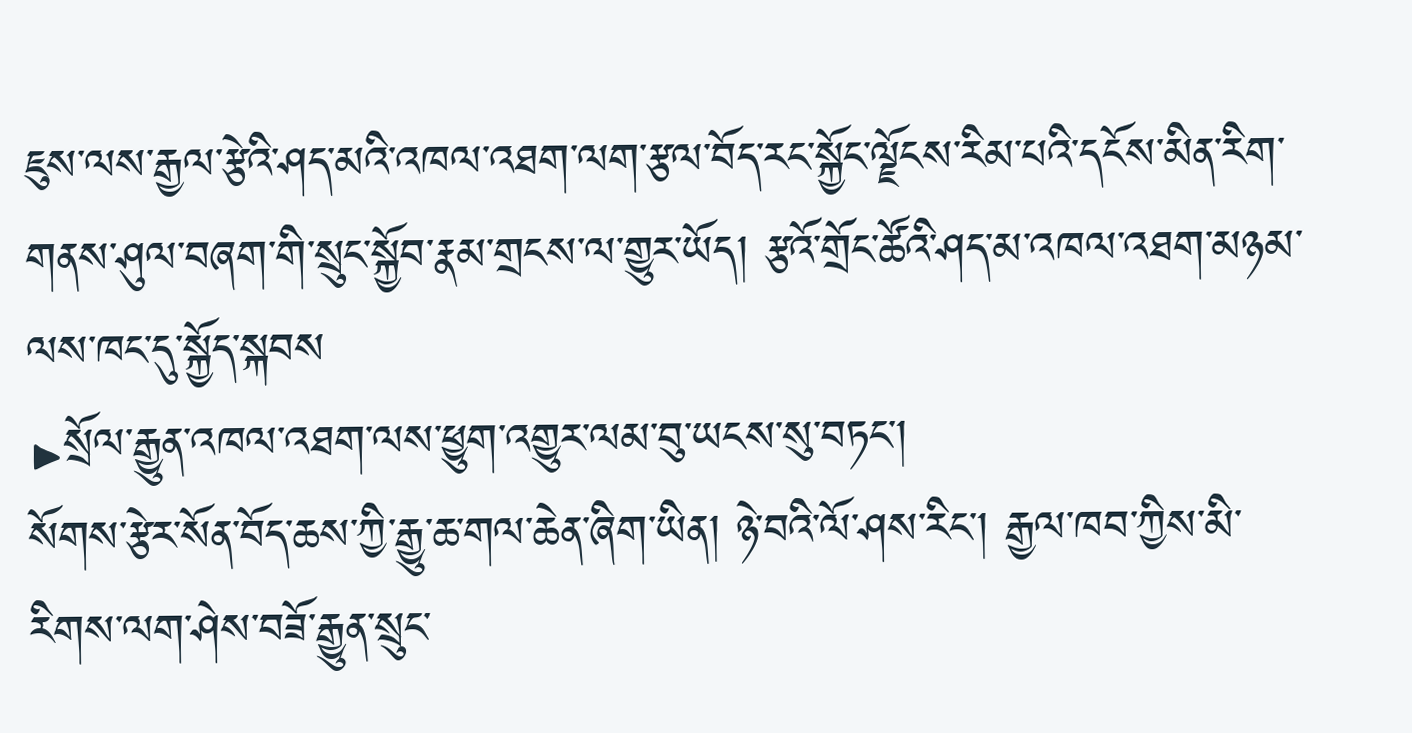ཇུས་ལས་རྒྱལ་རྩེའི་ཤད་མའི་འཁལ་འཐག་ལག་རྩལ་བོད་རང་སྐྱོང་ལྗོངས་རིམ་པའི་དངོས་མིན་རིག་གནས་ཤུལ་བཞག་གི་སྲུང་སྐྱོབ་རྣམ་གྲངས་ལ་གྱུར་ཡོད། རྩའོ་གྲོང་ཚོའི་ཤད་མ་འཁལ་འཐག་མཉམ་ལས་ཁང་དུ་སྐྱོད་སྐབས
▶སྲོལ་རྒྱུན་འཁལ་འཐག་ལས་ཕྱུག་འགྱུར་ལམ་བུ་ཡངས་སུ་བཏང་།
སོགས་རྩེར་སོན་བོད་ཆས་ཀྱི་རྒྱུ་ཆ་གལ་ཆེན་ཞིག་ཡིན། ཉེ་བའི་ལོ་ཤས་རིང་། རྒྱལ་ཁབ་ཀྱིས་མི་རིགས་ལག་ཤེས་བཟོ་རྒྱུན་སྲུང་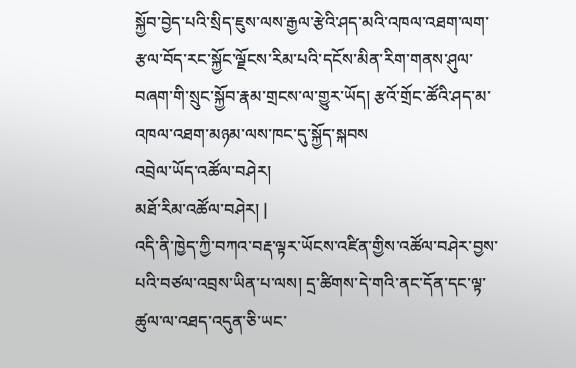སྐྱོབ་བྱེད་པའི་སྲིད་ཇུས་ལས་རྒྱལ་རྩེའི་ཤད་མའི་འཁལ་འཐག་ལག་རྩལ་བོད་རང་སྐྱོང་ལྗོངས་རིམ་པའི་དངོས་མིན་རིག་གནས་ཤུལ་བཞག་གི་སྲུང་སྐྱོབ་རྣམ་གྲངས་ལ་གྱུར་ཡོད། རྩའོ་གྲོང་ཚོའི་ཤད་མ་འཁལ་འཐག་མཉམ་ལས་ཁང་དུ་སྐྱོད་སྐབས
འབྲེལ་ཡོད་འཚོལ་བཤེར།
མཐོ་རིམ་འཚོལ་བཤེར། |
འདི་ནི་ཁྱེད་ཀྱི་བཀའ་བརྡ་ལྟར་ཡོངས་འཛིན་གྱིས་འཚོལ་བཤེར་བྱས་པའི་བཙལ་འབྲས་ཡིན་པ་ལས། དྲ་ཚིགས་དེ་གའི་ནང་དོན་དང་ལྟ་ཚུལ་ལ་འཐད་འདུན་ཅི་ཡང་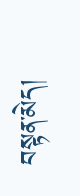བསྟན་མེད།